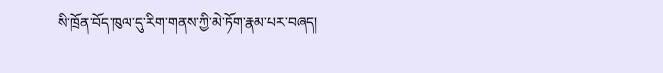སི་ཁྲོན་བོད་ཁུལ་དུ་རིག་གནས་ཀྱི་མེ་ཏོག་རྣམ་པར་བཞད།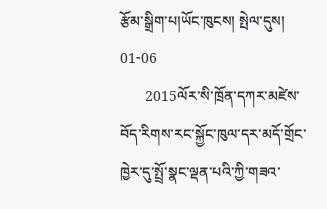རྩོམ་སྒྲིག་པ།ཡོང་ཁུངས། སྤེལ་དུས། 01-06
       2015ལོར་སི་ཁྲོན་དཀར་མཛེས་བོད་རིགས་རང་སྐྱོང་ཁུལ་དར་མདོ་གྲོང་ཁྱེར་དུ་སྤྲོ་སྣང་ལྡན་པའི་ཀྱི་གཟའ་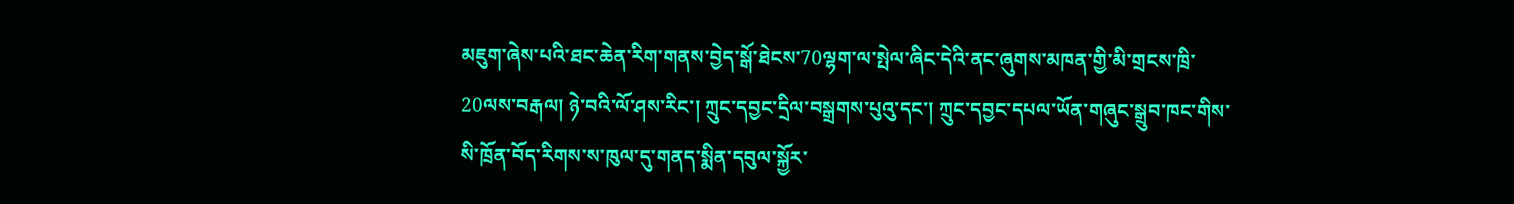མཇུག་ཞེས་པའི་ཐང་ཆེན་རིག་གནས་བྱེད་སྒོ་ཐེངས་70ལྷག་ལ་སྤེལ་ཞིང་དེའི་ནང་ཞུགས་མཁན་གྱི་མི་གྲངས་ཁྲི་20ལས་བརྒལ། ཉེ་བའི་ལོ་ཤས་རིང་། ཀྲུང་དབྱང་དྲིལ་བསྒྲགས་པུའུ་དང་། ཀྲུང་དབྱང་དཔལ་ཡོན་གཞུང་སྒྲུབ་ཁང་གིས་སི་ཁྲོན་བོད་རིགས་ས་ཁུལ་དུ་གནད་སྨིན་དབུལ་སྐྱོར་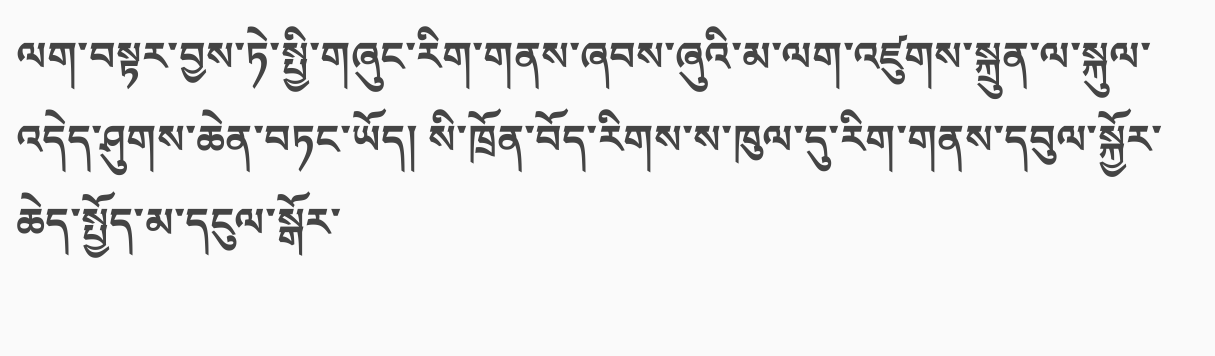ལག་བསྟར་བྱས་ཏེ་སྤྱི་གཞུང་རིག་གནས་ཞབས་ཞུའི་མ་ལག་འཛུགས་སྐྲུན་ལ་སྐུལ་འདེད་ཤུགས་ཆེན་བཏང་ཡོད། སི་ཁྲོན་བོད་རིགས་ས་ཁུལ་དུ་རིག་གནས་དབུལ་སྐྱོར་ཆེད་སྤྱོད་མ་དངུལ་སྒོར་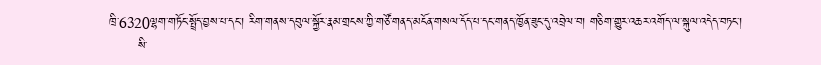ཁྲི་6320ལྷག་གཏོང་སྤྲོད་བྱས་པ་དང་། རིག་གནས་དབུལ་སྐྱོར་རྣམ་གྲངས་ཀྱི་གཙོ་གནད་མངོན་གསལ་དོད་པ་དང་གནད་ཁྱོན་ཟུང་དུ་འབྲེལ་བ། གཅིག་གྱུར་འཆར་འགོད་ལ་སྐུལ་འདེད་བཏང་།
       སི་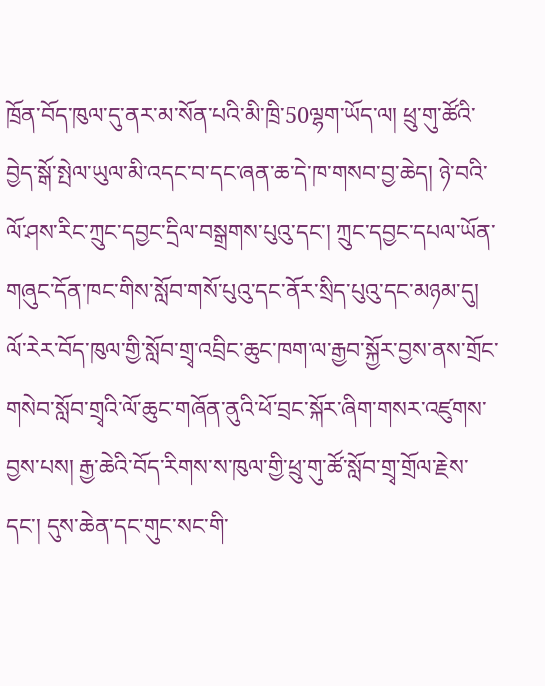ཁྲོན་བོད་ཁུལ་དུ་ནར་མ་སོན་པའི་མི་ཁྲི་50ལྷག་ཡོད་ལ། ཕྲུ་གུ་ཚོའི་བྱེད་སྒོ་སྤེལ་ཡུལ་མི་འདང་བ་དང་ཞན་ཆ་དེ་ཁ་གསབ་བྱ་ཆེད། ཉེ་བའི་ལོ་ཤས་རིང་ཀྲུང་དབྱང་དྲིལ་བསྒྲགས་པུའུ་དང་། ཀྲུང་དབྱང་དཔལ་ཡོན་གཞུང་དོན་ཁང་གིས་སློབ་གསོ་པུའུ་དང་ནོར་སྲིད་པུའུ་དང་མཉམ་དུ། ལོ་རེར་བོད་ཁུལ་གྱི་སློབ་གྲྭ་འབྲིང་ཆུང་ཁག་ལ་རྒྱབ་སྐྱོར་བྱས་ནས་གྲོང་གསེབ་སློབ་གྲྭའི་ལོ་ཆུང་གཞོན་ནུའི་ཕོ་བྲང་སྐོར་ཞིག་གསར་འཛུགས་བྱས་པས། རྒྱ་ཆེའི་བོད་རིགས་ས་ཁུལ་གྱི་ཕྲུ་གུ་ཚོ་སློབ་གྲྭ་གྲོལ་རྗེས་དང་། དུས་ཆེན་དང་གུང་སང་གི་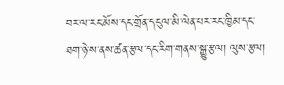བར་ལ་རང་མོས་དང་གྲོན་དངུལ་མི་ལེན་པར་རང་ཁྱིམ་དང་ཐག་ཉེ་ས་ནས་ཚན་རྩལ་དང་རིག་གནས་སྒྱུ་རྩལ། ལུས་རྩལ།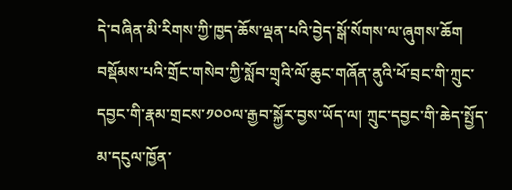དེ་བཞིན་མི་རིགས་ཀྱི་ཁྱད་ཆོས་ལྡན་པའི་བྱེད་སྒོ་སོགས་ལ་ཞུགས་ཆོག བསྡོམས་པའི་གྲོང་གསེབ་ཀྱི་སློབ་གྲྭའི་ལོ་ཆུང་གཞོན་ནུའི་ཕོ་བྲང་གི་ཀྲུང་དབྱང་གི་རྣམ་གྲངས་༡༠༠ལ་རྒྱབ་སྐྱོར་བྱས་ཡོད་ལ། ཀྲུང་དབྱང་གི་ཆེད་སྤྱོད་མ་དངུལ་ཁྱོན་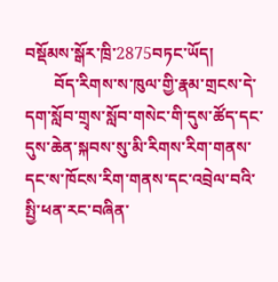བསྡོམས་སྒོར་ཁྲི་2875བཏང་ཡོད།
       བོད་རིགས་ས་ཁུལ་གྱི་རྣམ་གྲངས་དེ་དག་སློབ་གྲྭས་སློབ་གསེང་གི་དུས་ཚོད་དང་དུས་ཆེན་སྐབས་སུ་མི་རིགས་རིག་གནས་དང་ས་ཁོངས་རིག་གནས་དང་འབྲེལ་བའི་སྤྱི་ཕན་རང་བཞིན་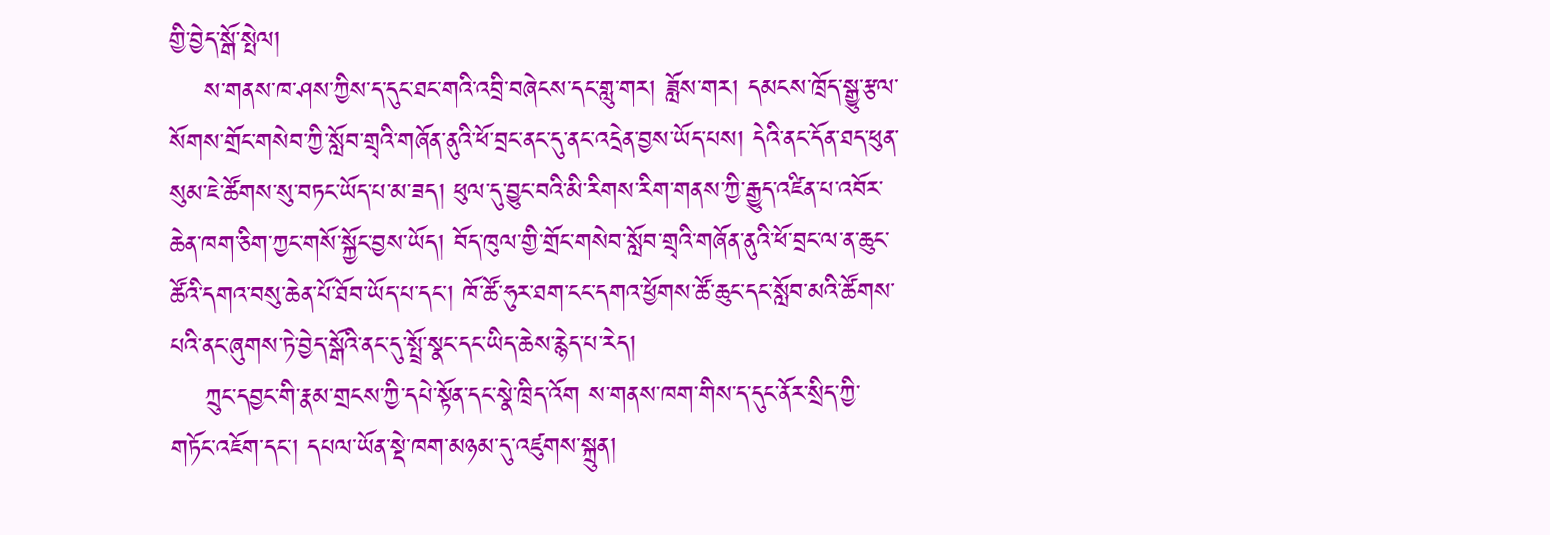གྱི་བྱེད་སྒོ་སྤེལ།
    ས་གནས་ཁ་ཤས་ཀྱིས་ད་དུང་ཐང་གའི་འབྲི་བཞེངས་དང་གླུ་གར། ཟློས་གར། དམངས་ཁྲོད་སྒྱུ་རྩལ་སོགས་གྲོང་གསེབ་ཀྱི་སློབ་གྲྭའི་གཞོན་ནུའི་ཕོ་བྲང་ནང་དུ་ནང་འདྲེན་བྱས་ཡོད་པས། དེའི་ནང་དོན་ཐད་ཕུན་སུམ་ཇེ་ཚོགས་སུ་བཏང་ཡོད་པ་མ་ཟད། ཕུལ་དུ་བྱུང་བའི་མི་རིགས་རིག་གནས་ཀྱི་རྒྱུད་འཛིན་པ་འབོར་ཆེན་ཁག་ཅིག་ཀྱང་གསོ་སྐྱོང་བྱས་ཡོད། བོད་ཁུལ་གྱི་གྲོང་གསེབ་སློབ་གྲྭའི་གཞོན་ནུའི་ཕོ་བྲང་ལ་ན་ཆུང་ཚོའི་དགའ་བསུ་ཆེན་པོ་ཐོབ་ཡོད་པ་དང་། ཁོ་ཚོ་ཧུར་ཐག་ངང་དགའ་ཕྱོགས་ཚོ་ཆུང་དང་སློབ་མའི་ཚོགས་པའི་ནང་ཞུགས་ཏེ་བྱེད་སྒོའི་ནང་དུ་སྤྲོ་སྣང་དང་ཡིད་ཆེས་རྙེད་པ་རེད།
    ཀྲུང་དབྱང་གི་རྣམ་གྲངས་ཀྱི་དཔེ་སྟོན་དང་སྣེ་ཁྲིད་འོག ས་གནས་ཁག་གིས་ད་དུང་ནོར་སྲིད་ཀྱི་གཏོང་འཇོག་དང་། དཔལ་ཡོན་སྡེ་ཁག་མཉམ་དུ་འཛུགས་སྐྲུན།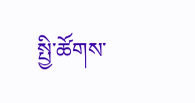སྤྱི་ཚོགས་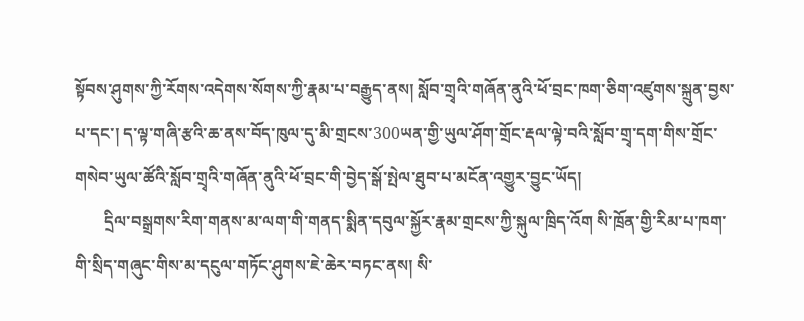སྟོབས་ཤུགས་ཀྱི་རོགས་འདེགས་སོགས་ཀྱི་རྣམ་པ་བརྒྱུད་ནས། སློབ་གྲྭའི་གཞོན་ནུའི་ཕོ་བྲང་ཁག་ཅིག་འཛུགས་སྐྲུན་བྱས་པ་དང་། ད་ལྟ་གཞི་རྩའི་ཆ་ནས་བོད་ཁུལ་དུ་མི་གྲངས་300ཡན་གྱི་ཡུལ་ཤོག་གྲོང་རྡལ་ལྟེ་བའི་སློབ་གྲྭ་དག་གིས་གྲོང་གསེབ་ཡུལ་ཚོའི་སློབ་གྲྭའི་གཞོན་ནུའི་ཕོ་བྲང་གི་བྱེད་སྒོ་སྤེལ་ཐུབ་པ་མངོན་འགྱུར་བྱུང་ཡོད།
       དྲིལ་བསྒྲགས་རིག་གནས་མ་ལག་གི་གནད་སྨིན་དབུལ་སྐྱོར་རྣམ་གྲངས་ཀྱི་སྐུལ་ཁྲིད་འོག སི་ཁྲོན་གྱི་རིམ་པ་ཁག་གི་སྲིད་གཞུང་གིས་མ་དངུལ་གཏོང་ཤུགས་ཇེ་ཆེར་བཏང་ནས། སི་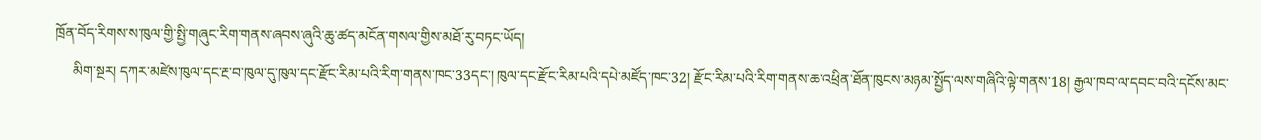ཁྲོན་བོད་རིགས་ས་ཁུལ་གྱི་སྤྱི་གཞུང་རིག་གནས་ཞབས་ཞུའི་ཆུ་ཚད་མངོན་གསལ་གྱིས་མཐོ་རུ་བཏང་ཡོད།
     མིག་སྔར། དཀར་མཛེས་ཁུལ་དང་རྔ་བ་ཁུལ་དུ་ཁུལ་དང་རྫོང་རིམ་པའི་རིག་གནས་ཁང་33དང་། ཁུལ་དང་རྫོང་རིམ་པའི་དཔེ་མཛོད་ཁང་32། རྫོང་རིམ་པའི་རིག་གནས་ཆ་འཕྲིན་ཐོན་ཁུངས་མཉམ་སྤྱོད་ལས་གཞིའི་ལྟེ་གནས་18། རྒྱལ་ཁབ་ལ་དབང་བའི་དངོས་མང་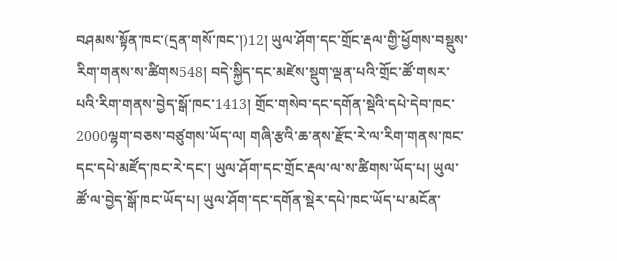བཤམས་སྟོན་ཁང་(དྲན་གསོ་ཁང་།)12། ཡུལ་ཤོག་དང་གྲོང་རྡལ་གྱི་ཕྱོགས་བསྡུས་རིག་གནས་ས་ཚིགས548། བདེ་སྐྱིད་དང་མཛེས་སྡུག་ལྡན་པའི་གྲོང་ཚོ་གསར་པའི་རིག་གནས་བྱེད་སྒོ་ཁང་1413། གྲོང་གསེབ་དང་དགོན་སྡེའི་དཔེ་དེབ་ཁང་2000ལྷག་བཅས་བཙུགས་ཡོད་ལ། གཞི་རྩའི་ཆ་ནས་རྫོང་རེ་ལ་རིག་གནས་ཁང་དང་དཔེ་མཛོད་ཁང་རེ་དང་། ཡུལ་ཤོག་དང་གྲོང་རྡལ་ལ་ས་ཚིགས་ཡོད་པ། ཡུལ་ཚོ་ལ་བྱེད་སྒོ་ཁང་ཡོད་པ། ཡུལ་ཤོག་དང་དགོན་སྡེར་དཔེ་ཁང་ཡོད་པ་མངོན་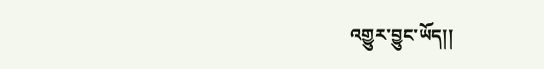འགྱུར་བྱུང་ཡོད།།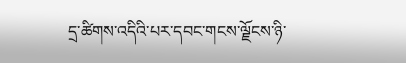དྲ་ཚིགས་འདིའི་པར་དབང་གངས་ལྗོངས་ཉི་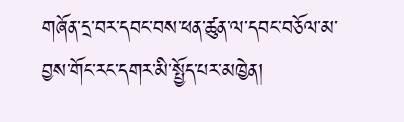གཞོན་དྲ་བར་དབང་བས་ཕན་ཚུན་ལ་དབང་བཅོལ་མ་བྱས་གོང་རང་དགར་མི་སྤྱོད་པར་མཁྱེན།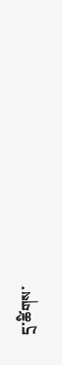དྲ་ཚིགས་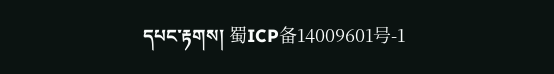དཔང་རྟགས། 蜀ICP备14009601号-1